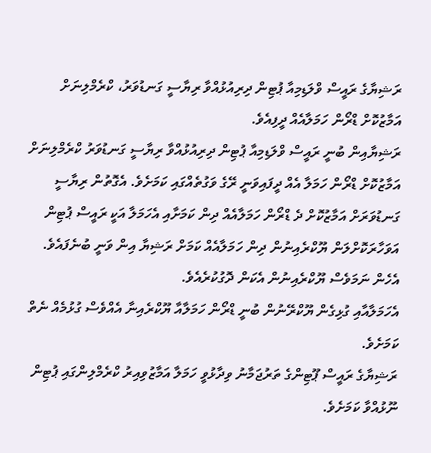ރަޝިޔާގެ ރައީސް ވްލަޑިމިއާ ޕުޓިން ދިރިއުޅުއްވާ ރިޔާސީ ގަނޑުވަރު، ކްރެމްލިނަށް އަމާޒުކޮށް ޑްރޯން ހަމަލާއެއް ދީފިއެވެ.
ރަޝިޔާއިން ބުނީ ރައީސް ވްލަޑިމިއާ ޕުޓިން ދިރިއުޅުއްވާ ރިޔާސީ ގަނޑުވަރު ކްރެމްލިނަށް އަމާޒުކޮށް ޑްރޯން ހަމަލާ އެއް ދީފައިވަނީ ރޭގެ ވަގުތެއްގައި ކަމަށެވެ. އެގޮތުން ރިޔާސީ ގަނޑުވަރަށް އަމާޒުކޮށް ދެ ޑްރޯން ހަމަލާއެއް ދިން ކަމަށާއި އެހަމަލާ އަކީ ރައީސް ޕުޓިން އަވަހާރަކޮށްލަން ޔޫކްރެއިނުން ދިން ހަމަލާއެއް ކަމަށް ރަޝިޔާ އިން ވަނީ ބުނެފައެވެ. އެހެން ނަމަވެސް ޔޫކްރެއިނުން އެކަން ދޮގުކުރެއެވެ.
އެހަމަލާއާއި ގުޅިގެން ޔޫކްރޭނުން ބުނީ ޑްރޯން ހަމަލާއާ ޔޫކްރެއިނާ އެއްވެސް ގުޅުމެއް ނެތް ކަމަށެވެ.
ރަޝިޔާގެ ރައީސް ޕޫޓިންގެ ތަރުޖަމާނު ވިދާޅުވީ ހަމަލާ އަމާޒުވިއިރު ކްރެމްލިންގައި ޕުޓިން ނޫޅުއްވާ ކަމަށެވެ.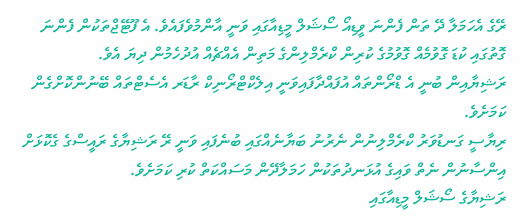ރޭގެ އެހަމަލާ ދޭ ތަން ފެންނަ ވީޑިއޯ ސޯޝަލް މީޑިއާގައި ވަނީ އާންމުވެފައެވެ. އެ ފޫޓޭޖްތަކުން ފެންނަ ގޮތުގައި ކުޑަ ގޮވުމެއް ގޮވުމުގެ ކުރިން ކްރެމްލިންގެ މަތިން އެއްޗެއް އުދުހެމުން ދިޔަ އެވެ.
ރަޝިޔާއިން ބުނީ އެ ޑްރޯންތައް އުފައްދާފައިވަނީ އިލެކްޓްރޯނިކް ރާޑަރ އެސެޓްތައް ބޭނުންކޮށްގެން ކަމަށެވެ.
ރިޔާސީ ގަނޑުވަރު ކްރެމްލިނުން ނެރުނު ބަޔާނެއްގައި ބުނެފައި ވަނީ ރޭ ރަޝިޔާގެ ރައީސްގެ ގެކޮޅަށް އިންސާނުން ނެތް ވައިގެ އުޅަނދުތަކުން ހަމަލާދޭން މަސައްކަތް ކުރި ކަމަށެވެ.
ރަޝިޔާގެ ސޯޝަލް މީޑިއާގައި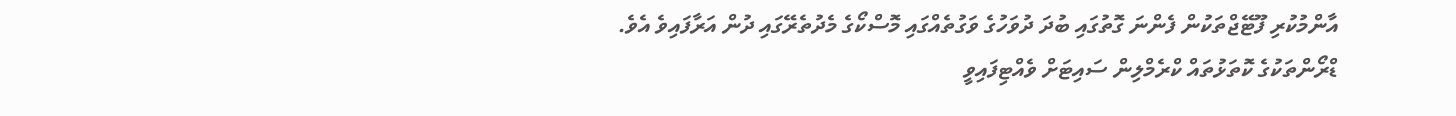އާންމުކުރި ފޫޓޭޖްތަކުން ފެންނަ ގޮތުގައި ބުދަ ދުވަހުގެ ވަގުތެއްގައި މޮސްކޯގެ މެދުތެރޭގައި ދުން އަރާފައިވެ އެވެ. ޑްރޯންތަކުގެ ކޮތަޅުތައް ކްރެމްލިން ސައިޓަށް ވެއްޓިފައިވީ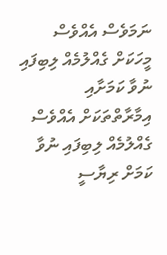ނަމަވެސް އެއްވެސް މީހަކަށް ގެއްލުމެއް ލިބިފައި ނުވާ ކަމަށާއި އިމާރާތްތަކަށް އެއްވެސް ގެއްލުމެއް ލިބިފައި ނުވާ ކަމަށް ރިޔާސީ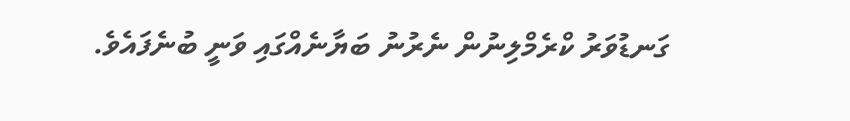ގަނޑުވަރު ކްރެމްލިނުން ނެރުނު ބަޔާނެއްގައި ވަނީ ބުނެފައެވެ.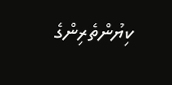ކިޔުންތެރިންގެ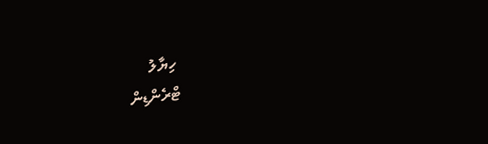ހިޔާލު
ޓްރެންޑިން